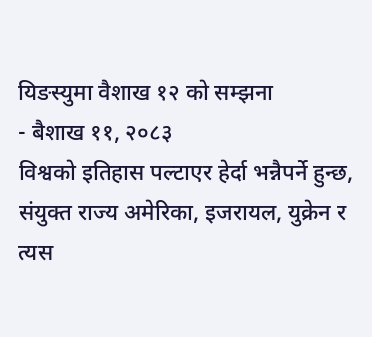यिङस्युमा वैशाख १२ को सम्झना
- बैशाख ११, २०८३
विश्वको इतिहास पल्टाएर हेर्दा भन्नैपर्ने हुन्छ, संयुक्त राज्य अमेरिका, इजरायल, युक्रेन र त्यस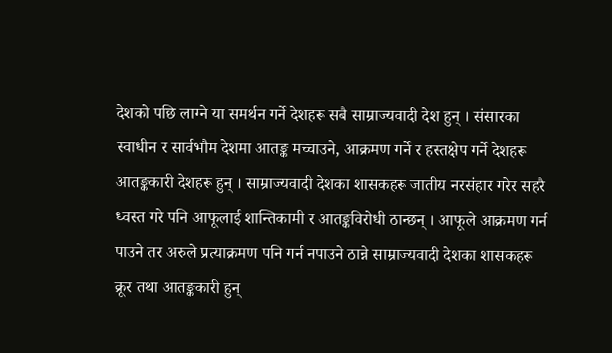देशको पछि लाग्ने या समर्थन गर्ने देशहरू सबै साम्राज्यवादी देश हुन् । संसारका स्वाधीन र सार्वभौम देशमा आतङ्क मच्चाउने, आक्रमण गर्ने र हस्तक्षेप गर्ने देशहरू आतङ्ककारी देशहरू हुन् । साम्राज्यवादी देशका शासकहरू जातीय नरसंहार गरेर सहरै ध्वस्त गरे पनि आफूलाई शान्तिकामी र आतङ्कविरोधी ठान्छन् । आफूले आक्रमण गर्न पाउने तर अरुले प्रत्याक्रमण पनि गर्न नपाउने ठान्ने साम्राज्यवादी देशका शासकहरू क्रूर तथा आतङ्ककारी हुन्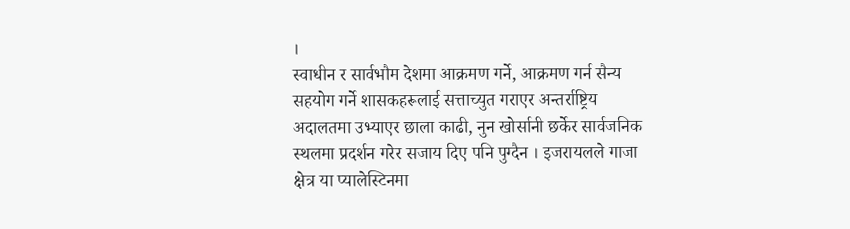।
स्वाधीन र सार्वभौम देशमा आक्रमण गर्ने, आक्रमण गर्न सैन्य सहयोग गर्ने शासकहरूलाई सत्ताच्युत गराएर अन्तर्राष्ट्रिय अदालतमा उभ्याएर छाला काढी, नुन खोर्सानी छर्केर सार्वजनिक स्थलमा प्रदर्शन गरेर सजाय दिए पनि पुग्दैन । इजरायलले गाजा क्षेत्र या प्यालेस्टिनमा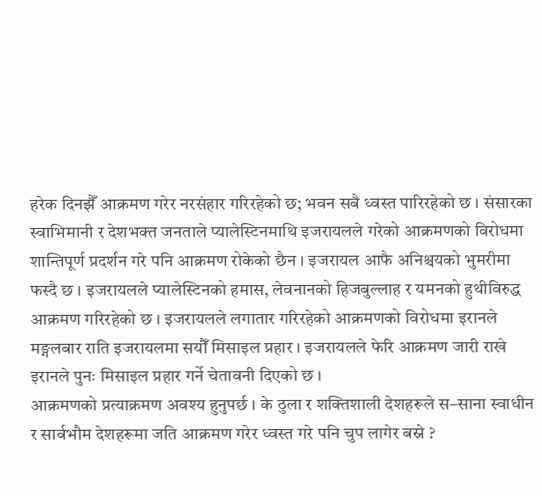हरेक दिनझैँ आक्रमण गरेर नरसंहार गरिरहेको छ; भवन सबै ध्वस्त पारिरहेको छ । संसारका स्वाभिमानी र देशभक्त जनताले प्यालेस्टिनमाथि इजरायलले गरेको आक्रमणको विरोधमा शान्तिपूर्ण प्रदर्शन गरे पनि आक्रमण रोकेको छैन । इजरायल आफै अनिश्चयको भुमरीमा फस्दै छ । इजरायलले प्यालेस्टिनको हमास, लेवनानको हिजबुल्लाह र यमनको हुथीविरुद्ध आक्रमण गरिरहेको छ । इजरायलले लगातार गरिरहेको आक्रमणको विरोधमा इरानले मङ्गलबार राति इजरायलमा सयौँ मिसाइल प्रहार । इजरायलले फेरि आक्रमण जारी राखे इरानले पुनः मिसाइल प्रहार गर्ने चेतावनी दिएको छ ।
आक्रमणको प्रत्याक्रमण अवश्य हुनुपर्छ । के ठुला र शक्तिशाली देशहरूले स–साना स्वाधीन र सार्वभौम देशहरूमा जति आक्रमण गरेर ध्वस्त गरे पनि चुप लागेर बस्ने ?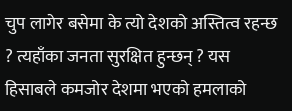चुप लागेर बसेमा के त्यो देशको अस्तित्व रहन्छ ? त्यहाँका जनता सुरक्षित हुन्छन् ? यस हिसाबले कमजोर देशमा भएको हमलाको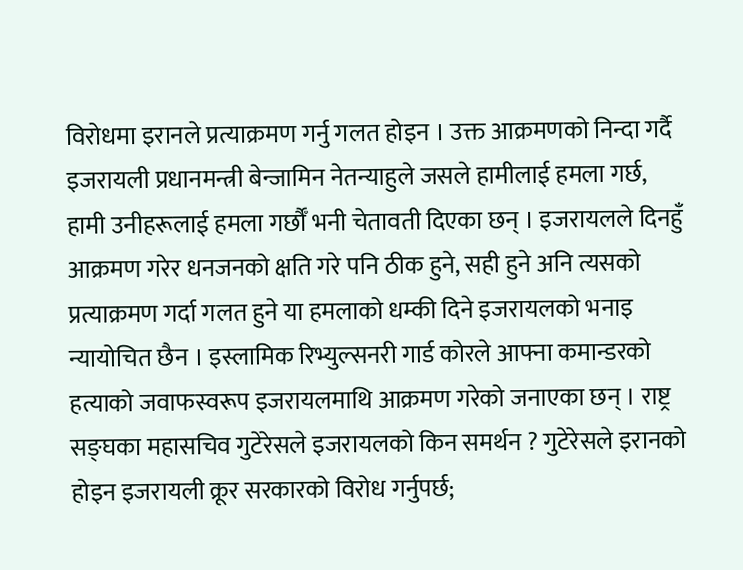विरोधमा इरानले प्रत्याक्रमण गर्नु गलत होइन । उक्त आक्रमणको निन्दा गर्दै इजरायली प्रधानमन्त्री बेन्जामिन नेतन्याहुले जसले हामीलाई हमला गर्छ, हामी उनीहरूलाई हमला गर्छौँ भनी चेतावती दिएका छन् । इजरायलले दिनहुँ आक्रमण गरेर धनजनको क्षति गरे पनि ठीक हुने, सही हुने अनि त्यसको प्रत्याक्रमण गर्दा गलत हुने या हमलाको धम्की दिने इजरायलको भनाइ न्यायोचित छैन । इस्लामिक रिभ्युल्सनरी गार्ड कोरले आफ्ना कमान्डरको हत्याको जवाफस्वरूप इजरायलमाथि आक्रमण गरेको जनाएका छन् । राष्ट्र सङ्घका महासचिव गुटेरेसले इजरायलको किन समर्थन ? गुटेरेसले इरानको होइन इजरायली क्रूर सरकारको विरोध गर्नुपर्छ;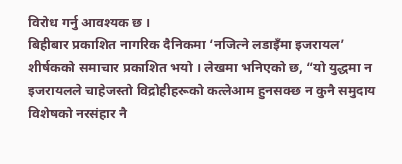विरोध गर्नु आवश्यक छ ।
बिहीबार प्रकाशित नागरिक दैनिकमा ‘नजित्ने लडाइँमा इजरायल’ शीर्षकको समाचार प्रकाशित भयो । लेखमा भनिएको छ, “यो युद्धमा न इजरायलले चाहेजस्तो विद्रोहीहरूको कत्लेआम हुनसक्छ न कुनै समुदाय विशेषको नरसंहार नै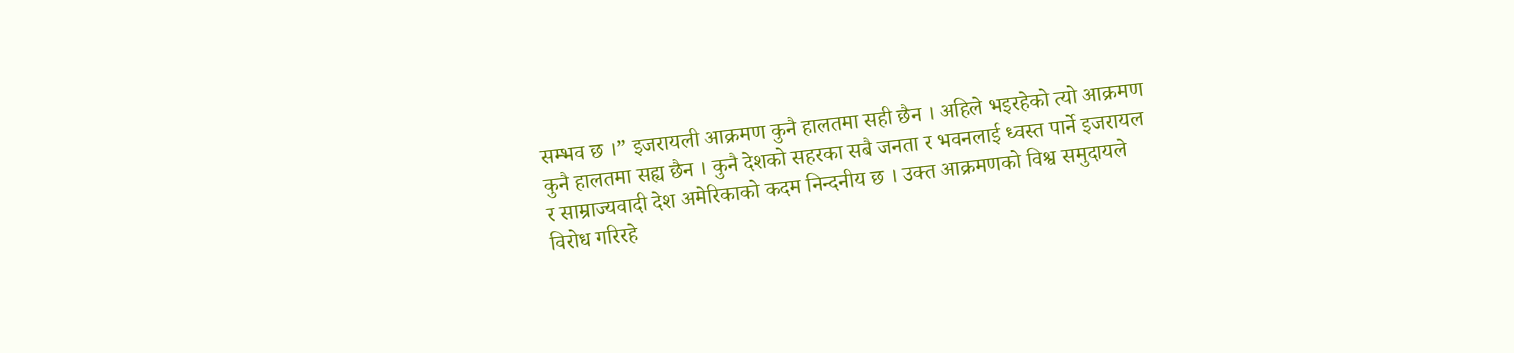सम्भव छ ।” इजरायली आक्रमण कुनै हालतमा सही छैन । अहिले भइरहेको त्यो आक्रमण कुनै हालतमा सह्य छैन । कुनै देशको सहरका सबै जनता र भवनलाई ध्वस्त पार्ने इजरायल र साम्राज्यवादी देश अमेरिकाको कदम निन्दनीय छ । उक्त आक्रमणको विश्व समुदायले विरोध गरिरहे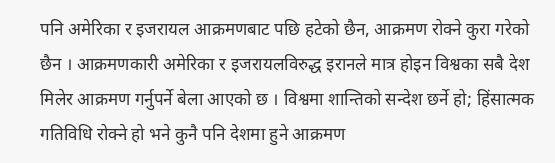पनि अमेरिका र इजरायल आक्रमणबाट पछि हटेको छैन, आक्रमण रोक्ने कुरा गरेको छैन । आक्रमणकारी अमेरिका र इजरायलविरुद्ध इरानले मात्र होइन विश्वका सबै देश मिलेर आक्रमण गर्नुपर्ने बेला आएको छ । विश्वमा शान्तिको सन्देश छर्ने हो; हिंसात्मक गतिविधि रोक्ने हो भने कुनै पनि देशमा हुने आक्रमण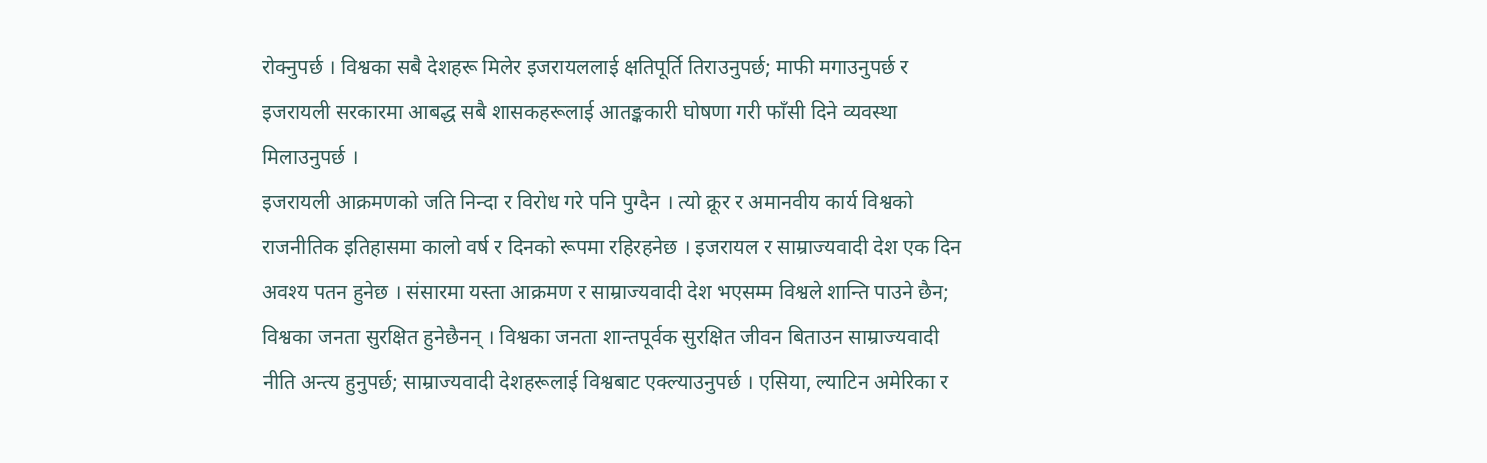रोक्नुपर्छ । विश्वका सबै देशहरू मिलेर इजरायललाई क्षतिपूर्ति तिराउनुपर्छ; माफी मगाउनुपर्छ र इजरायली सरकारमा आबद्ध सबै शासकहरूलाई आतङ्ककारी घोषणा गरी फाँसी दिने व्यवस्था मिलाउनुपर्छ ।
इजरायली आक्रमणको जति निन्दा र विरोध गरे पनि पुग्दैन । त्यो क्रूर र अमानवीय कार्य विश्वको राजनीतिक इतिहासमा कालो वर्ष र दिनको रूपमा रहिरहनेछ । इजरायल र साम्राज्यवादी देश एक दिन अवश्य पतन हुनेछ । संसारमा यस्ता आक्रमण र साम्राज्यवादी देश भएसम्म विश्वले शान्ति पाउने छैन; विश्वका जनता सुरक्षित हुनेछैनन् । विश्वका जनता शान्तपूर्वक सुरक्षित जीवन बिताउन साम्राज्यवादी नीति अन्त्य हुनुपर्छ; साम्राज्यवादी देशहरूलाई विश्वबाट एक्ल्याउनुपर्छ । एसिया, ल्याटिन अमेरिका र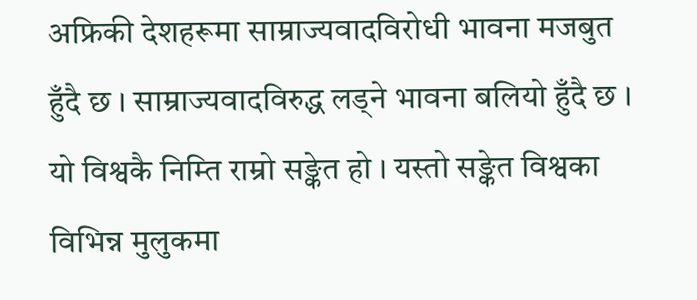अफ्रिकी देशहरूमा साम्राज्यवादविरोधी भावना मजबुत हुँदै छ । साम्राज्यवादविरुद्ध लड्ने भावना बलियो हुँदै छ । यो विश्वकै निम्ति राम्रो सङ्केत हो । यस्तो सङ्केत विश्वका विभिन्न मुलुकमा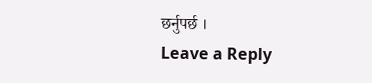छर्नुपर्छ ।
Leave a Reply